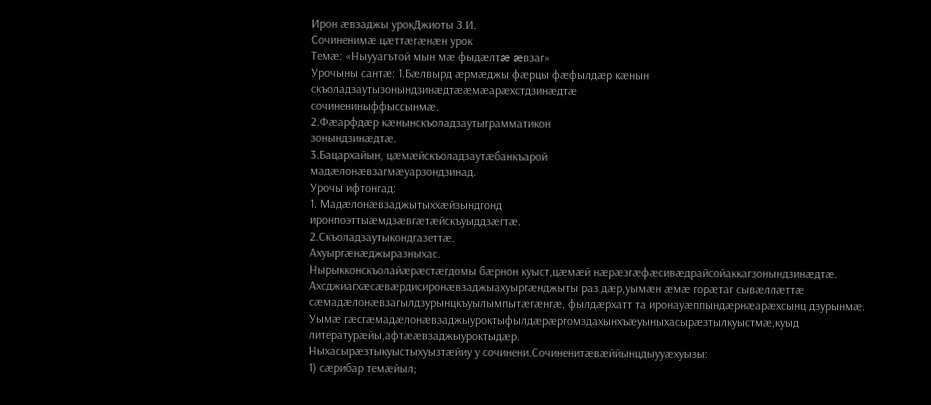Ирон æвзаджы урокДжиоты З.И.
Сочиненимæ цæттæгæнæн урок
Темæ: «Ныууагътой мын мæ фыдæлтæ æвзаг»
Урочыны сантæ: 1.Бæлвырд æрмæджы фæрцы фæфылдæр кæнын
скъоладзаутызонындзинæдтææмæарæхстдзинæдтæ
сочинениныффыссынмæ.
2.Фæарфдæр кæнынскъоладзаутыграмматикон
зонындзинæдтæ.
3.Бацархайын, цæмæйскъоладзаутæбанкъарой
мадæлонæвзагмæуарзондзинад.
Урочы ифтонгад:
1. Мадæлонæвзаджытыххæйзындгонд
иронпоэттыæмдзæвгæтæйскъуыддзæгтæ.
2.Скъоладзаутыкондгазеттæ.
Ахуыргæнæджыразныхас.
Нырыкконскъолайæрæстæгдомы бæрнон куыст,цæмæй нæрæзгæфæсивæдрайсойаккагзонындзинæдтæ.
Ахсджиагхæсæвæрдисиронæвзаджыахуыргæнджыты раз дæр,уымæн æмæ горæтаг сывæллæттæ сæмадæлонæвзагылдзурынцкъуылымпытæгæнгæ, фылдæрхатт та иронауæппындæрнæарæхсынц дзурынмæ.
Уымæ гæсгæмадæлонæвзаджыуроктыфылдæрæргомздахынхъæуыныхасырæзтылкуыстмæ,куыд литературæйы,афтææвзаджыуроктыдæр.
Ныхасырæзтыкуыстыхуызтæйиу у сочинени.Сочиненитæвæййынцдыууæхуызы:
1) сæрибар темæйыл;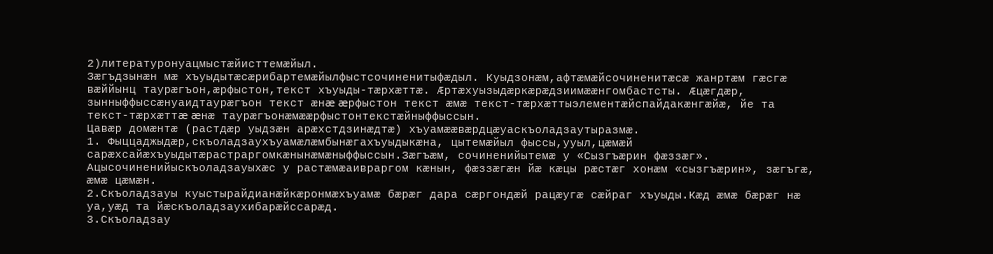2)литературонуацмыстæйисттемæйыл.
Зæгъдзынæн мæ хъуыдытæсæрибартемæйылфыстсочиненитыфæдыл. Куыдзонæм,афтæмæйсочиненитæсæ жанртæм гæсгæ вæййынц таурæгъон,æрфыстон,текст хъуыды-тæрхæттæ. Æртæхуызыдæркæрæдзиимææнгомбастсты. Æцæгдæр, зынныффыссæнуаидтаурæгъон текст æнæ æрфыстон текст æмæ текст-тæрхæттыэлементæйспайдакæнгæйæ, йе та текст-тæрхæттæ æнæ таурæгъонæмææрфыстонтекстæйныффыссын.
Цавæр домæнтæ (растдæр уыдзæн арæхстдзинæдтæ) хъуамææвæрдцæуаскъоладзаутыразмæ.
1. Фыццаджыдæр,скъоладзаухъуамæлæмбынæгахъуыдыкæна, цытемæйыл фыссы,ууыл,цæмæй сарæхсайæхъуыдытæрастраргомкæнынæмæныффыссын.Зæгъæм, сочиненийытемæ у «Сызгъæрин фæззæг». Ацысочиненийыскъоладзауыхæс у растæмæаивраргом кæнын, фæззæгæн йæ кæцы рæстæг хонæм «сызгъæрин», зæгъгæ, æмæ цæмæн.
2.Скъоладзауы куыстырайдианæйкæронмæхъуамæ бæрæг дара сæргондæй рацæугæ сæйраг хъуыды.Кæд æмæ бæрæг нæ уа,уæд та йæскъоладзаухибарæйссарæд.
3.Скъоладзау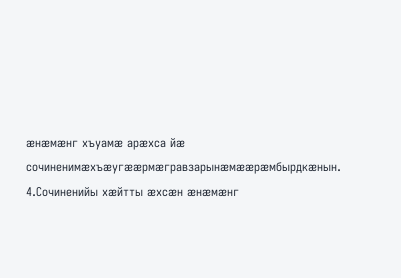æнæмæнг хъуамæ арæхса йæ сочиненимæхъæугææрмæгравзарынæмææрæмбырдкæнын.
4.Сочиненийы хæйтты æхсæн æнæмæнг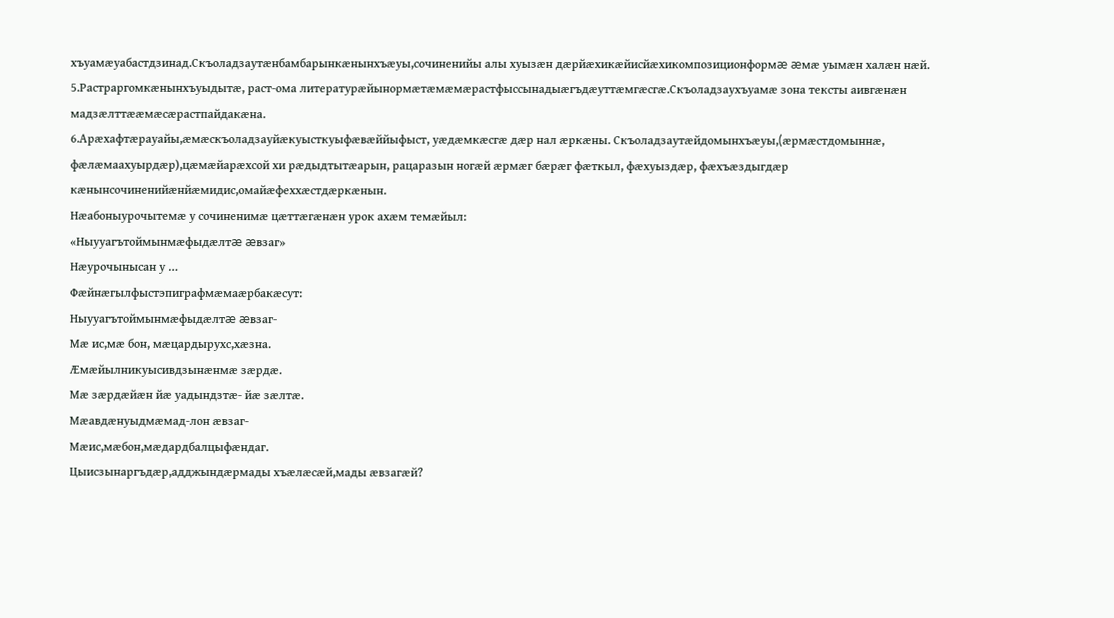хъуамæуабастдзинад.Скъоладзаутæнбамбарынкæнынхъæуы,сочиненийы алы хуызæн дæрйæхикæйисйæхикомпозиционформæ æмæ уымæн халæн нæй.
5.Растраргомкæнынхъуыдытæ, раст-ома литературæйынормæтæмæмæрастфыссынадыæгъдæуттæмгæсгæ.Скъоладзаухъуамæ зона тексты аивгæнæн мадзæлттææмæсæрастпайдакæна.
6.Арæхафтæрауайы,æмæскъоладзауйæкуысткуыфæвæййыфыст, уæдæмкæсгæ дæр нал æркæны. Скъоладзаутæйдомынхъæуы,(æрмæстдомыннæ, фæлæмаахуырдæр),цæмæйарæхсой хи рæдыдтытæарын, рацаразын ногæй æрмæг бæрæг фæткыл, фæхуыздæр, фæхъæздыгдæр кæнынсочиненийæнйæмидис,омайæфеххæстдæркæнын.
Нæабоныурочытемæ у сочиненимæ цæттæгæнæн урок ахæм темæйыл:
«Ныууагътоймынмæфыдæлтæ æвзаг»
Нæурочынысан у …
Фæйнæгылфыстэпиграфмæмаæрбакæсут:
Ныууагътоймынмæфыдæлтæ æвзаг-
Мæ ис,мæ бон, мæцардырухс,хæзна.
Æмæйылникуысивдзынæнмæ зæрдæ.
Мæ зæрдæйæн йæ уадындзтæ- йæ зæлтæ.
Мæавдæнуыдмæмад-лон æвзаг-
Мæис,мæбон,мæдардбалцыфæндаг.
Цыисзынаргъдæр,адджындæрмады хъæлæсæй,мады æвзагæй?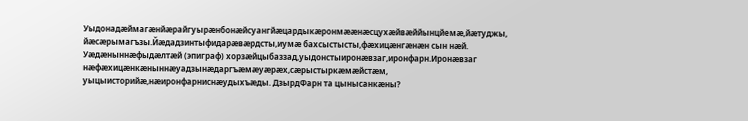Уыдонадæймагæнйæрайгуырæнбонæйсуангйæцардыкæронмææнæсцухæйвæййынцйемæ,йæтуджы, йæсæрымагъзы.Йæдадзинтыфидарæвæрдсты,иумæ бахсыстысты,фæхицæнгæнæн сын нæй. Уæдæныннæфыдæлтæй (эпиграф) хорзæйцыбаззад,уыдонстыиронæвзаг,иронфарн.Иронæвзаг нæфæхицæнкæныннæуадзынæдаргъæмæуæрæх,сæрыстыркæмæйстæм, уыцыисторийæ,нæиронфарниснæудыхъæды. ДзырдФарн та цынысанкæны?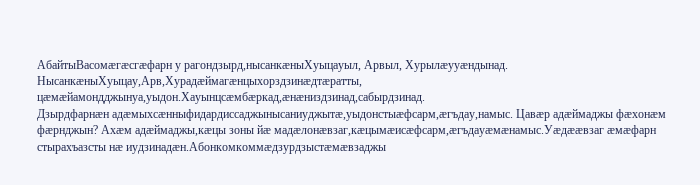АбайтыВасомæгæсгæфарн у рагондзырд,нысанкæныХуыцауыл, Арвыл, Хурылæууæндынад. НысанкæныХуыцау,Арв,Хурадæймагæнцыхорздзинæдтæратты, цæмæйамондджынуа,уыдон.Хауынцсæмбæркад,æнæниздзинад,сабырдзинад.
Дзырдфарнæн адæмыхсæнныфидардиссаджынысаниуджытæ,уыдонстыæфсарм,æгъдау,намыс. Цавæр адæймаджы фæхонæм фæрнджын? Ахæм адæймаджы,кæцы зоны йæ мадæлонæвзаг,кæцымæисæфсарм,æгъдауæмæнамыс.Уæдææвзаг æмæфарн стырахъазсты нæ иудзинадæн.Абонкомкоммæдзурдзыстæмæвзаджы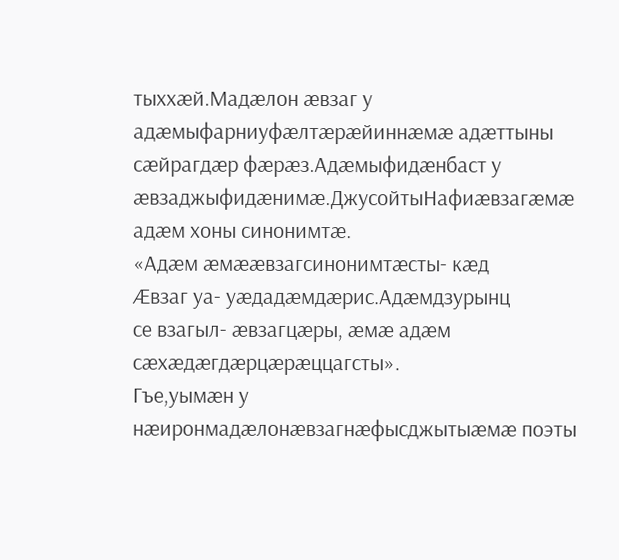тыххæй.Мадæлон æвзаг у адæмыфарниуфæлтæрæйиннæмæ адæттыны сæйрагдæр фæрæз.Адæмыфидæнбаст у æвзаджыфидæнимæ.ДжусойтыНафиæвзагæмæ адæм хоны синонимтæ.
«Адæм æмææвзагсинонимтæсты- кæд
Æвзаг уа- уæдадæмдæрис.Адæмдзурынц
се взагыл- æвзагцæры, æмæ адæм
сæхæдæгдæрцæрæццагсты».
Гъе,уымæн у нæиронмадæлонæвзагнæфысджытыæмæ поэты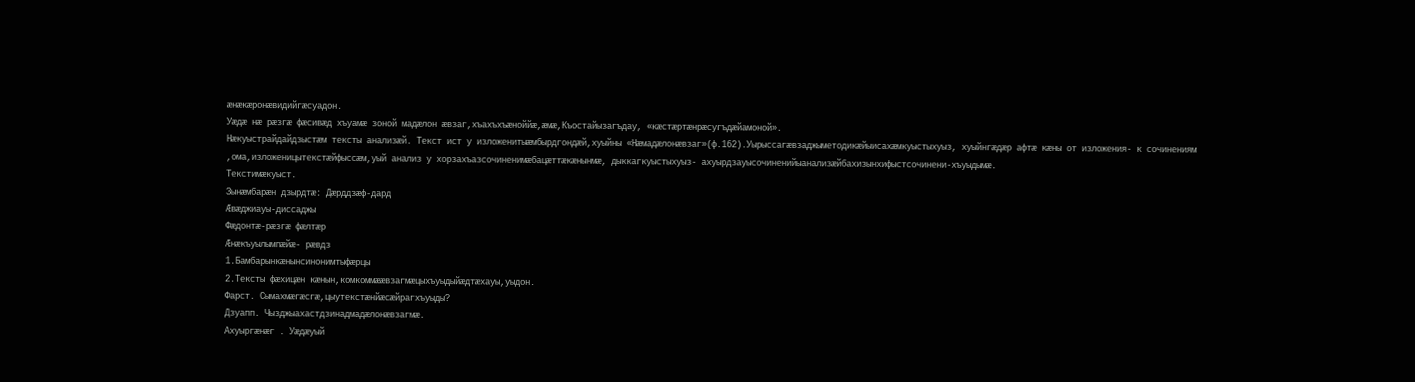æнæкæронæвидийгæсуадон.
Уæдæ нæ рæзгæ фæсивæд хъуамæ зоной мадæлон æвзаг,хъахъхъæноййæ,æмæ,Къостайызагъдау, «кæстæртæнрæсугъдæйамоной».
Нæкуыстрайдайдзыстæм тексты анализæй. Текст ист у изложенитыæмбырдгондæй,хуыйны «Нæмадæлонæвзаг»(ф.162).Уырыссагæвзаджыметодикæйыисахæмкуыстыхуыз, хуыйнгæдæр афтæ кæны от изложения- к сочинениям ,ома,изложеницытекстæйфыссæм,уый анализ у хорзахъазсочиненимæбацæттæкæнынмæ, дыккагкуыстыхуыз- ахуырдзауысочиненийыанализæйбахизынхифыстсочинени-хъуыдымæ.
Текстимæкуыст.
Зынæмбарæн дзырдтæ: Дæрддзæф-дард
Æвæджиауы-диссаджы
Фæдонтæ-рæзгæ фæлтæр
Æнæкъуылымпæйæ- рæвдз
1.Бамбарынкæнынсинонимтыфæрцы
2.Тексты фæхицæн кæнын,комкоммææвзагмæцыхъуыдыйæдтæхауы,уыдон.
Фарст. Сымахмæгæсгæ,цыутекстæнйæсæйрагхъуыды?
Дзуапп. Чызджыахастдзинадмадæлонæвзагмæ.
Ахуыргæнæг . Уæдæуый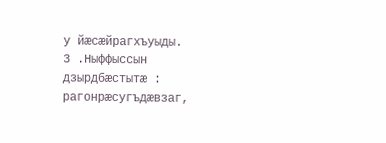у йæсæйрагхъуыды.
3 .Ныффыссын дзырдбæстытæ : рагонрæсугъдæвзаг,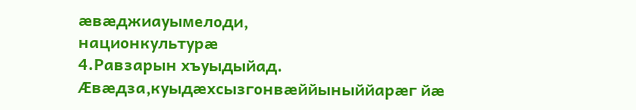æвæджиауымелоди,
национкультурæ
4.Равзарын хъуыдыйад.
Æвæдза,куыдæхсызгонвæййыныййарæг йæ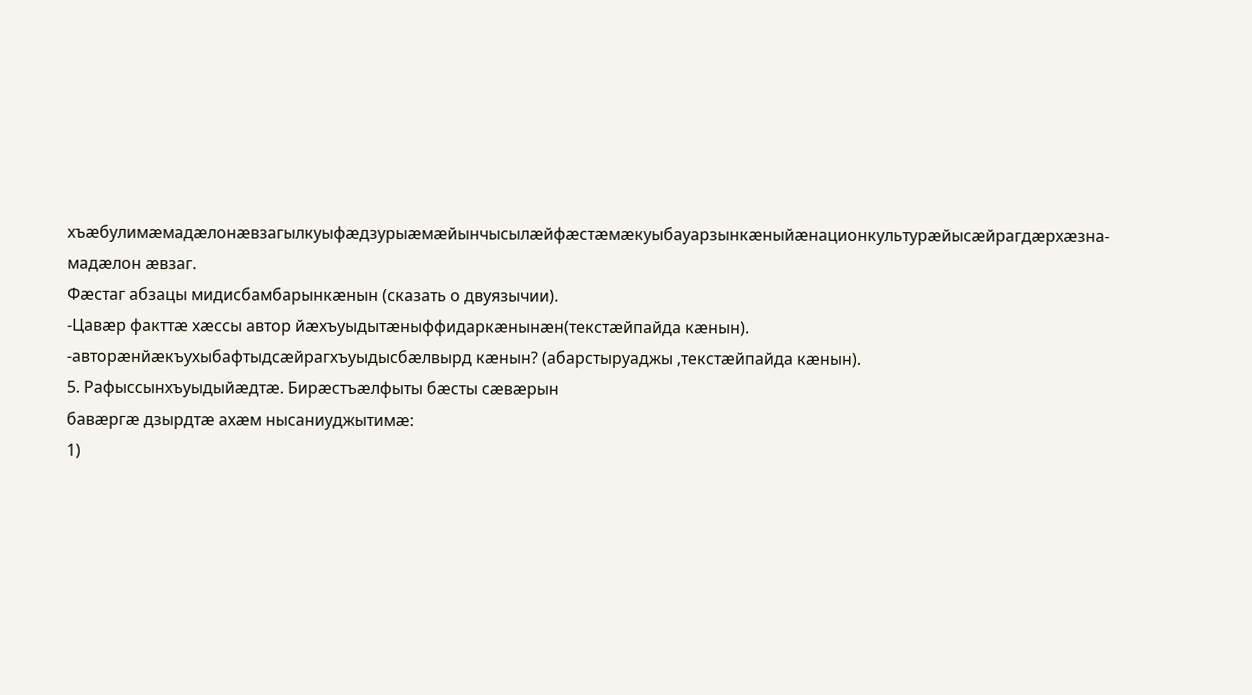хъæбулимæмадæлонæвзагылкуыфæдзурыæмæйынчысылæйфæстæмæкуыбауарзынкæныйæнационкультурæйысæйрагдæрхæзна-мадæлон æвзаг.
Фæстаг абзацы мидисбамбарынкæнын (сказать о двуязычии).
-Цавæр факттæ хæссы автор йæхъуыдытæныффидаркæнынæн(текстæйпайда кæнын).
-авторæнйæкъухыбафтыдсæйрагхъуыдысбæлвырд кæнын? (абарстыруаджы ,текстæйпайда кæнын).
5. Рафыссынхъуыдыйæдтæ. Бирæстъæлфыты бæсты сæвæрын
бавæргæ дзырдтæ ахæм нысаниуджытимæ:
1)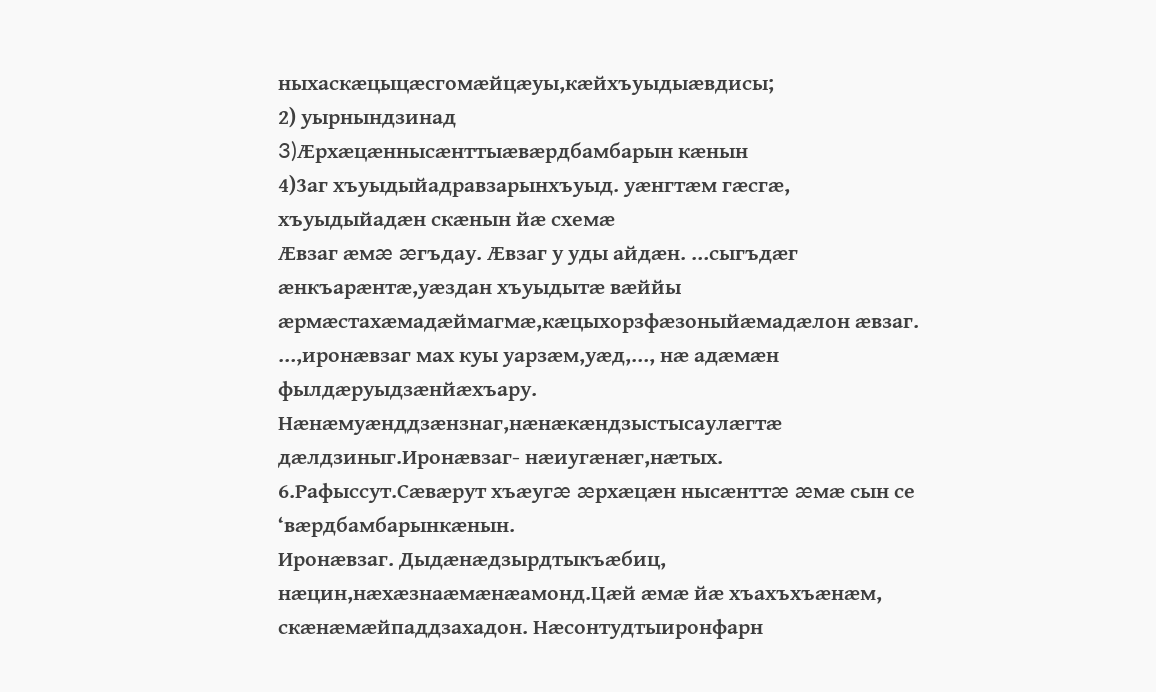ныхаскæцыцæсгомæйцæуы,кæйхъуыдыæвдисы;
2) уырнындзинад
3)Æрхæцæннысæнттыæвæрдбамбарын кæнын
4)3аг хъуыдыйадравзарынхъуыд. уæнгтæм гæсгæ,
хъуыдыйадæн скæнын йæ схемæ
Æвзаг æмæ æгъдау. Æвзаг у уды айдæн. …сыгъдæг æнкъарæнтæ,уæздан хъуыдытæ вæййы æрмæстахæмадæймагмæ,кæцыхорзфæзоныйæмадæлон æвзаг. …,иронæвзаг мах куы уарзæм,уæд,…, нæ адæмæн фылдæруыдзæнйæхъару. Нæнæмуæнддзæнзнаг,нæнæкæндзыстысаулæгтæ дæлдзиныг.Иронæвзаг- нæиугæнæг,нæтых.
6.Рафыссут.Сæвæрут хъæугæ æрхæцæн нысæнттæ æмæ сын се ‘вæрдбамбарынкæнын.
Иронæвзаг. Дыдæнæдзырдтыкъæбиц, нæцин,нæхæзнаæмæнæамонд.Цæй æмæ йæ хъахъхъæнæм, скæнæмæйпаддзахадон. Нæсонтудтыиронфарн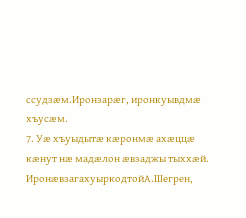ссудзæм.Иронзарæг, иронкуывдмæ хъусæм.
7. Уæ хъуыдытæ кæронмæ ахæццæ кæнут нæ мадæлон æвзаджы тыххæй.
ИронæвзагахуыркодтойА.Шегрен,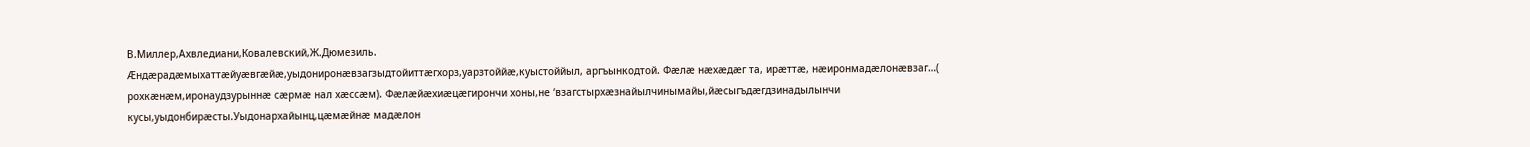В.Миллер,Ахвледиани,Ковалевский,Ж.Дюмезиль.
Æндæрадæмыхаттæйуæвгæйæ,уыдониронæвзагзыдтойиттæгхорз,уарзтоййæ,куыстоййыл, аргъынкодтой. Фæлæ нæхæдæг та, ирæттæ, нæиронмадæлонæвзаг…( рохкæнæм,иронаудзурыннæ сæрмæ нал хæссæм). Фæлæйæхиæцæгирончи хоны,не ‘взагстырхæзнайылчинымайы,йæсыгъдæгдзинадылынчи кусы,уыдонбирæсты.Уыдонархайынц,цæмæйнæ мадæлон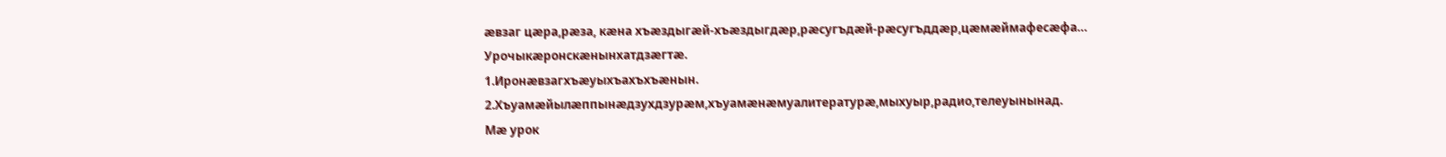æвзаг цæра,рæза, кæна хъæздыгæй-хъæздыгдæр,рæсугъдæй-рæсугъддæр,цæмæймафесæфа…
Урочыкæронскæнынхатдзæгтæ.
1.Иронæвзагхъæуыхъахъхъæнын.
2.Хъуамæйылæппынæдзухдзурæм,хъуамæнæмуалитературæ,мыхуыр,радио,телеуынынад.
Мæ урок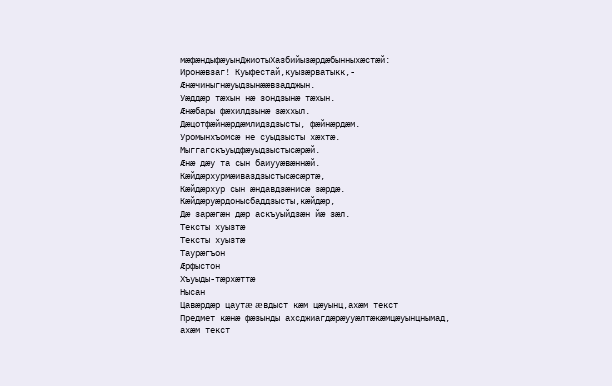мæфæндыфæуынДжиотыХазбийызæрдæбынныхæстæй:
Иронæвзаг! Куыфестай,куызæрватыкк,-
Æнæчиныгнæуыдзынææвзадджын.
Уæддæр тæхын нæ зондзынæ тæхын.
Æнæбары фæхилдзынæ зæххыл.
Дæцотфæйнæрдæмлидздзысты, фæйнæрдæм.
Уромынхъомсæ не суыдзысты хæхтæ.
Мыггагскъуыдфæуыдзыстысæрæй.
Æнæ дæу та сын баиууæвæннæй.
Кæйдæрхурмæиваздзыстысæсæртæ,
Кæйдæрхур сын æндавдзæнисæ зæрдæ.
Кæйдæруæрдонысбаддзысты,кæйдæр,
Дæ зарæгæн дæр аскъуыйдзæн йæ зæл.
Тексты хуызтæ
Тексты хуызтæ
Таурæгъон
Æрфыстон
Хъуыды-тæрхæттæ
Нысан
Цавæрдæр цаутæ æвдыст кæм цæуынц,ахæм текст
Предмет кæнæ фæзынды ахсджиагдæрæууæлтæкæмцæуынцнымад, ахæм текст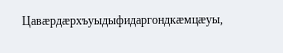Цавæрдæрхъуыдыфидаргондкæмцæуы,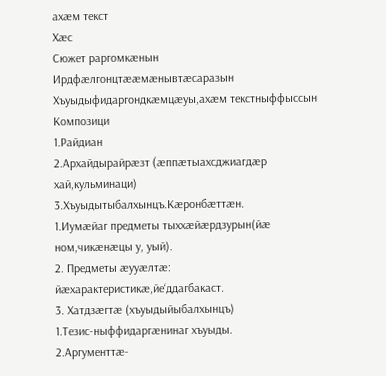ахæм текст
Хæс
Сюжет раргомкæнын
Ирдфæлгонцтææмæнывтæсаразын
Хъуыдыфидаргондкæмцæуы,ахæм текстныффыссын
Композици
1.Райдиан
2.Архайдырайрæзт (æппæтыахсджиагдæр хай,кульминаци)
3.Хъуыдытыбалхынцъ.Кæронбæттæн.
1.Иумæйаг предметы тыххæйæрдзурын(йæ ном,чикæнæцы у, уый).
2. Предметы æууæлтæ: йæхарактеристикæ,йе‘ддагбакаст.
3. Хатдзæгтæ (хъуыдыйыбалхынцъ)
1.Тезис-ныффидаргæнинаг хъуыды.
2.Аргументтæ-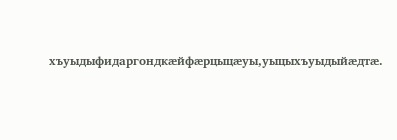хъуыдыфидаргондкæйфæрцыцæуы,уыцыхъуыдыйæдтæ.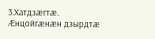3.Хатдзæгтæ.
Æнцойгæнæн дзырдтæ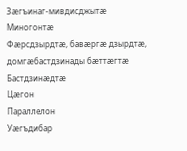Зæгъинаг-мивдисджытæ
Миногонтæ
Фæрсдзырдтæ, бавæргæ дзырдтæ, домгæбастдзинады бæттæгтæ
Бастдзинæдтæ
Цæгон
Параллелон
Уæгъдибар